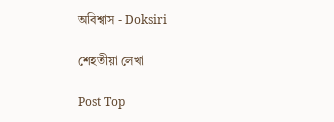অবিশ্বাস - Doksiri

শেহতীয়া লেখা

Post Top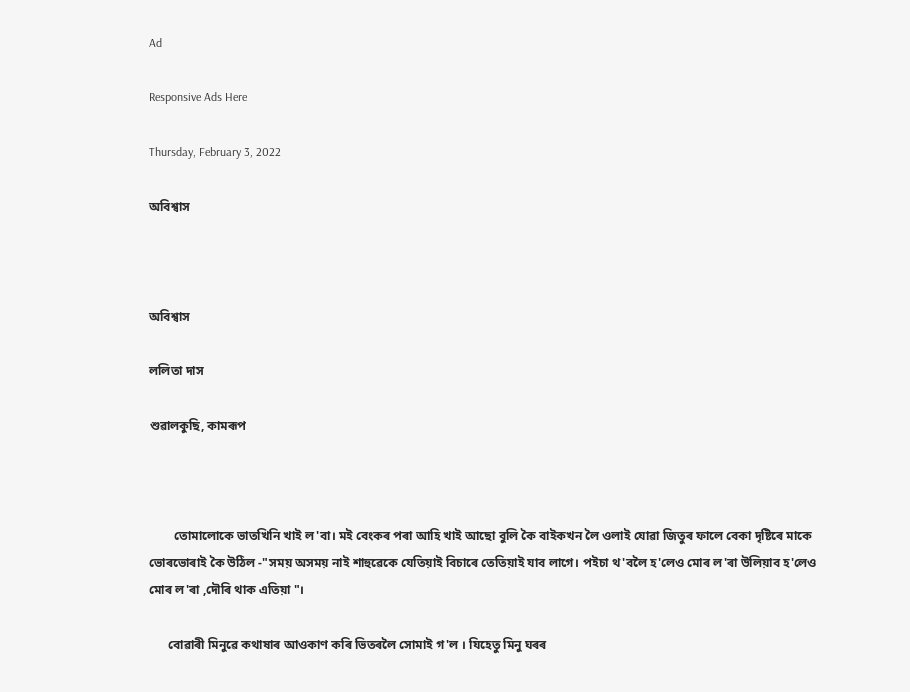Ad

Responsive Ads Here

Thursday, February 3, 2022

অবিশ্বাস



অবিশ্বাস

ললিতা দাস

শুৱালকুছি, কামৰূপ



        তোমালোকে ভাতখিনি খাই ল'বা। মই বেংকৰ পৰা আহি খাই আছো বুলি কৈ বাইকখন লৈ ওলাই যোৱা জিতুৰ ফালে বেকা দৃষ্টিৰে মাকে ভোৰভোৰাই কৈ উঠিল -"সময় অসময় নাই শাহুৱেকে যেতিয়াই বিচাৰে তেতিয়াই যাব লাগে। প‌ইচা থ'বলৈ হ'লেও মোৰ ল'ৰা উলিয়াব হ'লেও মোৰ ল'ৰা ,দৌৰি থাক এতিয়া "।

      বোৱাৰী মিনুৱে কথাষাৰ আওকাণ কৰি ভিতৰলৈ সোমাই গ'ল । যিহেতু মিনু ঘৰৰ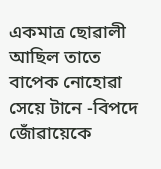একমাত্ৰ ছোৱালী আছিল তাতে বাপেক নোহোৱা সেয়ে টানে -বিপদে জোঁৱায়েকে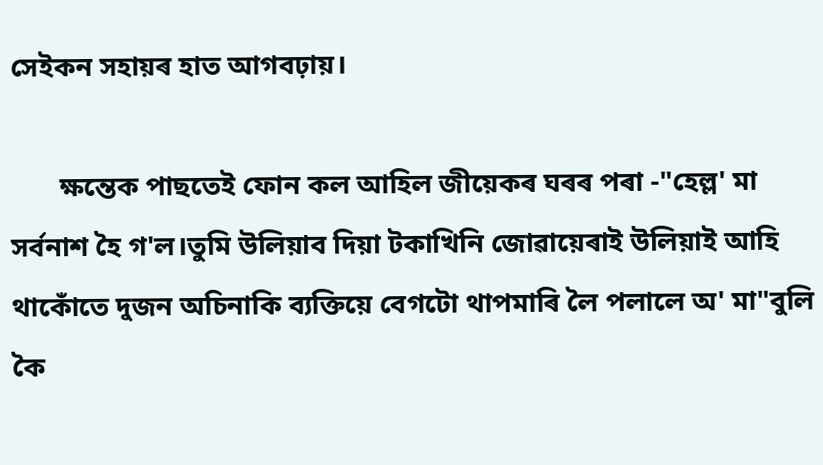সেইকন সহায়ৰ হাত আগবঢ়ায়।

       ক্ষন্তেক পাছতেই ফোন কল আহিল জীয়েকৰ ঘৰৰ পৰা -"হেল্ল' মা সৰ্বনাশ হৈ গ'ল।তুমি উলিয়াব দিয়া টকাখিনি জোৱায়েৰাই উলিয়াই আহি থাকোঁতে দুজন অচিনাকি ব্যক্তিয়ে বেগটো থাপমাৰি লৈ পলালে অ' মা"বুলি কৈ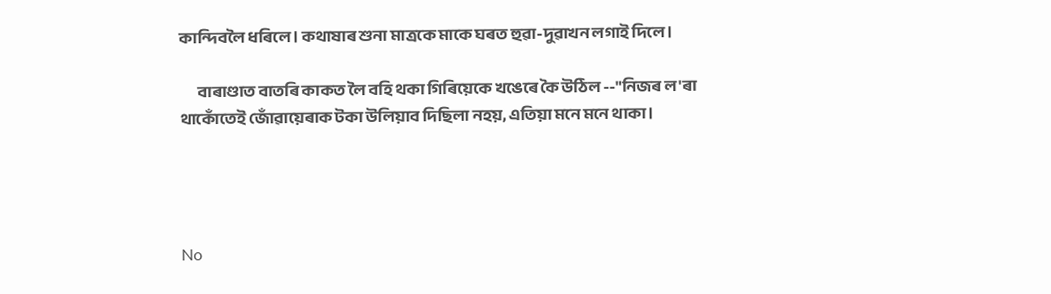কান্দিবলৈ ধৰিলে। কথাষাৰ শুনা মাত্ৰকে মাকে ঘৰত হুৱা-দুৱাখন লগাই দিলে।

       বাৰাণ্ডাত বাতৰি কাকত ‌লৈ বহি থকা গিৰিয়েকে খঙেৰে কৈ উঠিল --"নিজৰ ল'ৰা থাকোঁতেই জোঁৱায়েৰাক টকা উলিয়াব দিছিলা নহয়, এতিয়া মনে মনে থাকা।




No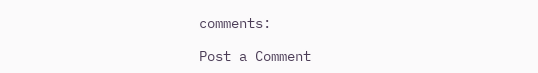comments:

Post a Comment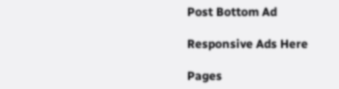Post Bottom Ad

Responsive Ads Here

Pages